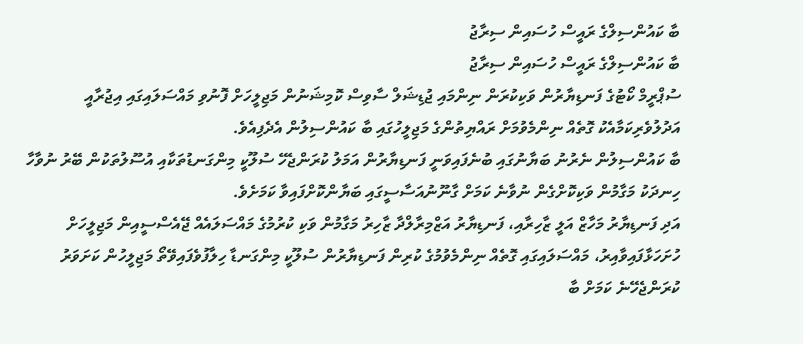ބާ ކައުންސިލްގެ ރައީސް ހުސައިން ސިރާޖު
ބާ ކައުންސިލްގެ ރައީސް ހުސައިން ސިރާޖު
ސުޕްރީމް ކޯޓުގެ ފަނޑިޔާރުން ވަކިކުރަން ނިންމައި ޖުޑިޝަލް ސާވިސް ކޮމިޝަނުން މަޖިލީހަށް ފޮނުވި މައްސަލައިގައި އިޖުރާއީ އަދުލުވެރިކަމާއެކު ގޮތެއް ނިންމެވުމަށް ރައްޔިތުންގެ މަޖިލީހުގައި ބާ ކައުންސިލުން އެދެފިއެވެ.
ބާ ކައުންސިލުން ނެރުނު ބަޔާނުގައި ބުނެފައިވަނީ ފަނޑިޔާރުން އަމަލު ކުރަންޖެހޭ ސުލޫކީ މިންގަނޑުތަކާއި އުސޫލުތަކުން ބޭރު ނުވާހާ ހިނދަކު މަގާމުން ވަކިކޮށްގެން ނުވާނެ ކަމަށް ގާނޫނުއަސާސީގައި ބަޔާންކޮށްފައިވާ ކަމަށެވެ.
އަދި ފަނޑިޔާރު މަހާޒް އަލީ ޒާހިރާއި، ފަނޑިޔާރު އަޒްމިރާލްދާ ޒާހިރު މަގާމުން ވަކި ކުރުމުގެ މައްސަލައެއް ޖޭއެސްސީއިން މަޖިލީހަށް ހުށަހަޅާފައިވާއިރު، މައްސަލައިގައި ގޮތެއް ނިންމެވުމުގެ ކުރިން ފަނޑިޔާރުން ސުލޫކީ މިންގަނޑާ ހިލާފުވެފައިވޭތޯ މަޖިލީހުން ކަށަވަރު ކުރަންޖެހޭނެ ކަމަށް ބާ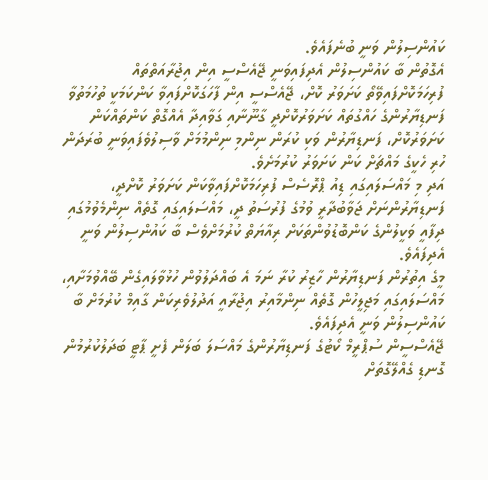ކައުންސިލުން ވަނީ ބުނެފައެވެ.
އެގޮތުން ބާ ކައުންސިލުން އެދިފައިވަނީ ޖޭއެސްސީ އިން އިޖުރާއަތްތައް ފުރިހަމަކޮށްފައިވޭތޯ ކަށަވަރު ކޮށް، ޖޭއެސްސީ އިން ފާހަގަކޮށްފައިވާ ކަންކަމަކީ ތުހުމަތުވާ ފަނޑިޔާރުންގެ ހައްގުތައް ކަށަވަރުކޮށްދީ ގާނޫނާއި ގަވާއިދާ އެއްގޮތް ކަންތައްކަން ކަށަވަރުކޮށް، ފަނޑިޔާރުން ވަކި ކުރަން ނިންމި ނިންމުމަށް ވާސިލުވެފައިވަނީ ބުރަދަން ހުރި ހެކީގެ މައްޗަށް ކަން ކަށަވަރު ކުރުމަށެވެ.
އަދި މި މައްސަލައިގައި ޑިއު ޕްރޮސެސް ފުރިހަމަކޮށްފައިވާކަން ކަށަވަރު ކޮށްދީ، ފަނޑިޔާރުންނަށް ޖަވާބުދާރީ ވުމުގެ ފުރުސަތު ދީ، މައްސަލައިގައި ގޮތެއް ނިންމެވުމުގައި ދިފާއީ ވަކީލުންގެ ކަންބޮޑުވުންތަކަށް ރިއާޔަތް ކުރުމަށްވެސް ބާ ކައުންސިލުން ވަނީ އެދިފައެވެ.
މީގެ އިތުރުން ފަނޑިޔާރުން ހާޒިރު ކުރާ ނަމަ އެ ބައްދަލުވުން ހުޅުވާލައިގެން ބޭއްވުމަށާއި، މައްސަލައިގައި މަޖިލީހުން ގޮތެއް ނިންމާއިރު އިޖުރާއީ އަދުލުވެރިކަން ގާއިމް ކުރުމަށް ބާ ކައުންސިލުން ވަނީ އެދިފައެވެ.
ޖޭއެސްސީން ސުޕްރީމް ކޯޓުގެ ފަނޑިޔާރުންގެ މައްސަލަ ބަލަން ފެށީ ޕާޓީ ބަދަލުކުރުމުން ގޮނޑި ގެއްލޭގޮތަށް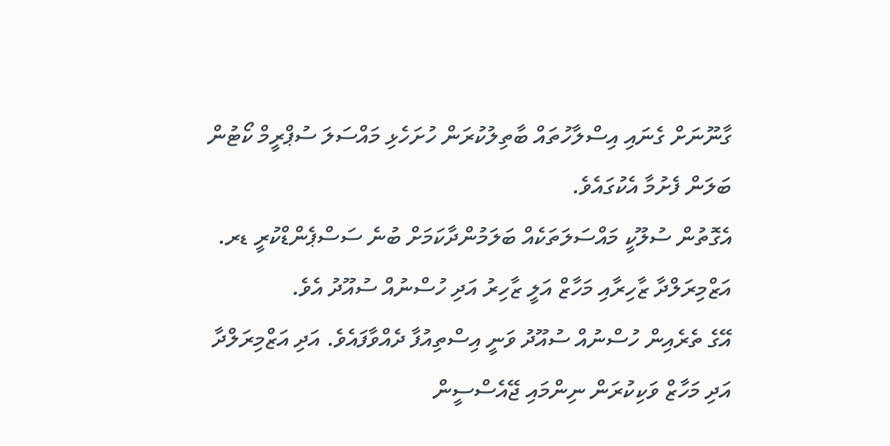ގާނޫނަށް ގެނައި އިސްލާހުތައް ބާތިލުކުރަން ހުށަހެޅި މައްސަލަ ސުޕްރީމް ކޯޓުން ބަލަން ފެށުމާ އެކުގައެވެ.
އެގޮތުން ސުލޫކީ މައްސަލަތަކެއް ބަލަމުންދާކަމަށް ބުނެ ސަސްޕެންޑްކުރީ ޑރ. އަޒްމިރަލްދާ ޒާހިރާއި މަހާޒް އަލީ ޒާހިރު އަދި ހުސްނުއް ސުއޫދު އެވެ.
އޭގެ ތެރެއިން ހުސްނުއް ސުއޫދު ވަނީ އިސްތިއުފާ ދެއްވާފައެވެ. އަދި އަޒްމިރަލްދާ އަދި މަހާޒް ވަކިކުރަން ނިންމައި ޖޭއެސްސީން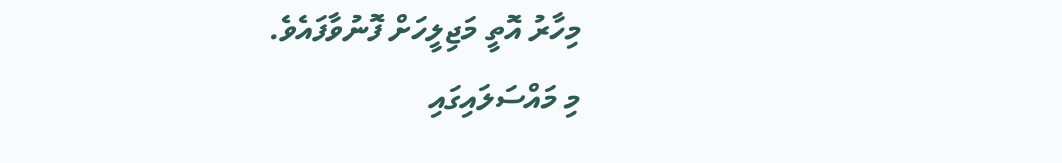މިހާރު އޮތީ މަޖިލީހަށް ފޮނުވާފައެވެ.
މި މައްސަލައިގައި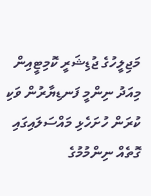މަޖިލީހުގެ ޖުޑިޝަރީ ކޮމިޓީއިން މިއަދު ނިންމީ ފަނޑިޔާރުން ވަކި ކުރަން ހުށަހެޅި މައްސަލައިގައި ގޮތެއް ނިންމުމުގެ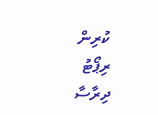ކުރިން ރިޕޯޓު ދިރާސާ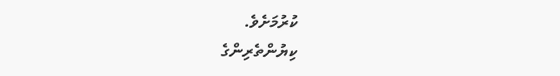ކުރުމަށެވެ.
ކިޔުންތެރިންގެ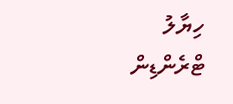ހިޔާލު
ޓްރެންޑިން